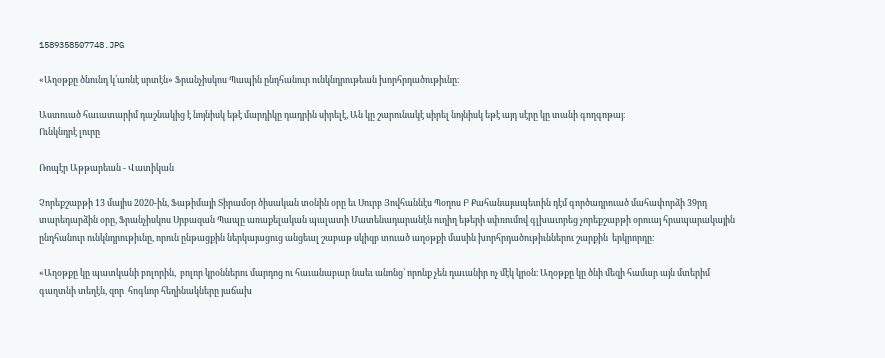1589358507748.JPG

«Աղօթքը ծնունդ կ՛առնէ սրտէն» Ֆրանչիսկոս Պապին ընդհանուր ունկնդրութեան խորհրդածութիւնը։

Աստուած հաւատարիմ դաշնակից է նոյնիսկ եթէ մարդիկը դադրին սիրելէ, Ան կը շարունակէ սիրել նոյնիսկ եթէ այդ սէրը կը տանի գողգոթայ։
Ունկնդրէ լուրը

Ռոպէր Աթթարեան - Վատիկան

Չորեքշաբթի 13 մայիս 2020-ին, Ֆաթիմայի Տիրամօր ծիսական տօնին օրը եւ Սուրբ Յովհաննէս Պօղոս Բ Քահանայապետին դէմ գործադրուած մահափորձի 39րդ տարեդարձին օրը, Ֆրանչիսկոս Սրբազան Պապը առաքելական պալատի Մատենադարանէն ուղիղ եթերի սփռումով գլխաւորեց չորեքշաբթի օրուայ հրապարակային ընդհանուր ունկնդրութիւնը, որուն ընթացքին ներկայացուց անցեալ շաբաթ սկիզբ տուած աղօթքի մասին խորհրդածութիւններու շարքին  երկրորդը։

«Աղօթքը կը պատկանի բոլորին,  բոլոր կրօններու մարդոց ու հաւանաբար նաեւ անոնց՝ որոնք չեն դաւանիր ոչ մէկ կրօն։ Աղօթքը կը ծնի մեզի համար այն մտերիմ գաղտնի տեղէն, զոր  հոգևոր հեղինակները յաճախ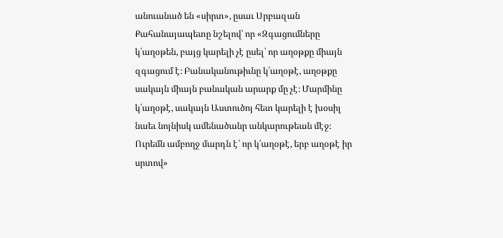անուանած են «սիրտ», ըսաւ Սրբազան Քահանայապետը նշելով՝ որ «Զգացումները կ՛աղօթեն, բայց կարելի չէ ըսել՝ որ աղօթքը միայն զգացում է։ Բանականութիւնը կ՛աղօթէ, աղօթքը սակայն միայն բանական արարք մը չէ։ Մարմինը կ՛աղօթէ, սակայն Աստուծոյ հետ կարելի է խօսիլ նաեւ նոյնիսկ ամենածանր անկարութեան մէջ։ Ուրեմն ամբողջ մարդն է՝ որ կ՛աղօթէ, երբ աղօթէ իր սրտով»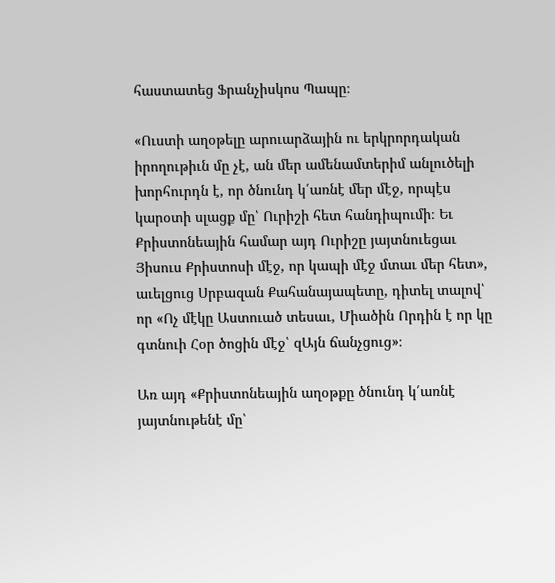հաստատեց Ֆրանչիսկոս Պապը։

«Ուստի աղօթելը արուարձային ու երկրորդական իրողութիւն մը չէ, ան մեր ամենամտերիմ անլուծելի խորհուրդն է, որ ծնունդ կ՛առնէ մեր մէջ, որպէս կարօտի սլացք մը՝ Ուրիշի հետ հանդիպումի։ Եւ Քրիստոնեային համար այդ Ուրիշը յայտնուեցաւ Յիսուս Քրիստոսի մէջ, որ կապի մէջ մտաւ մեր հետ», աւելցուց Սրբազան Քահանայապետը, դիտել տալով՝ որ «Ոչ մէկը Աստուած տեսաւ, Միածին Որդին է որ կը գտնուի Հօր ծոցին մէջ՝ զԱյն ճանչցուց»։

Առ այդ «Քրիստոնեային աղօթքը ծնունդ կ՛առնէ յայտնութենէ մը՝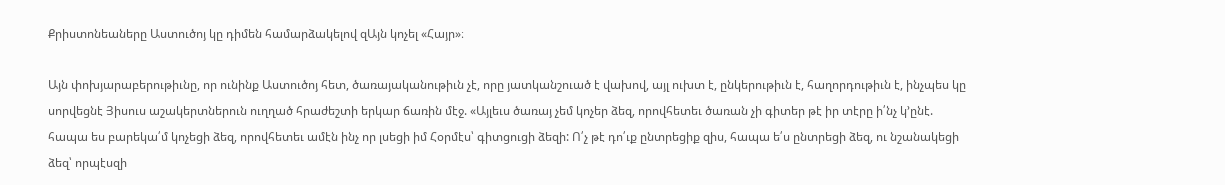Քրիստոնեաները Աստուծոյ կը դիմեն համարձակելով զԱյն կոչել «Հայր»։

Այն փոխյարաբերութիւնը, որ ունինք Աստուծոյ հետ, ծառայականութիւն չէ, որը յատկանշուած է վախով, այլ ուխտ է, ընկերութիւն է, հաղորդութիւն է, ինչպես կը սորվեցնէ Յիսուս աշակերտներուն ուղղած հրաժեշտի երկար ճառին մէջ. «Այլեւս ծառայ չեմ կոչեր ձեզ, որովհետեւ ծառան չի գիտեր թէ իր տէրը ի՛նչ կ՚ընէ. հապա ես բարեկա՛մ կոչեցի ձեզ, որովհետեւ ամէն ինչ որ լսեցի իմ Հօրմէս՝ գիտցուցի ձեզի: Ո՛չ թէ դո՛ւք ընտրեցիք զիս, հապա ե՛ս ընտրեցի ձեզ, ու նշանակեցի ձեզ՝ որպէսզի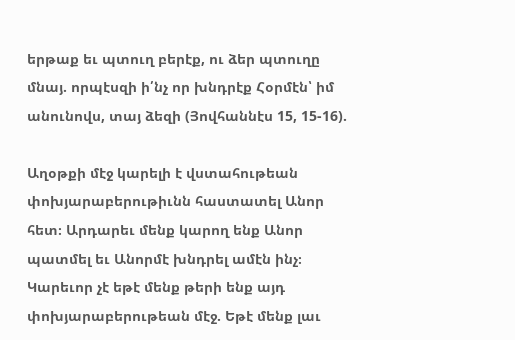երթաք եւ պտուղ բերէք, ու ձեր պտուղը մնայ. որպէսզի ի՛նչ որ խնդրէք Հօրմէն՝ իմ անունովս, տայ ձեզի (Յովհաննէս 15, 15-16).

Աղօթքի մէջ կարելի է վստահութեան փոխյարաբերութիւնն հաստատել Անոր հետ։ Արդարեւ մենք կարող ենք Անոր պատմել եւ Անորմէ խնդրել ամէն ինչ։ Կարեւոր չէ եթէ մենք թերի ենք այդ փոխյարաբերութեան մէջ. Եթէ մենք լաւ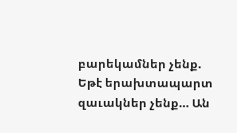բարեկամներ չենք. Եթէ երախտապարտ զաւակներ չենք… Ան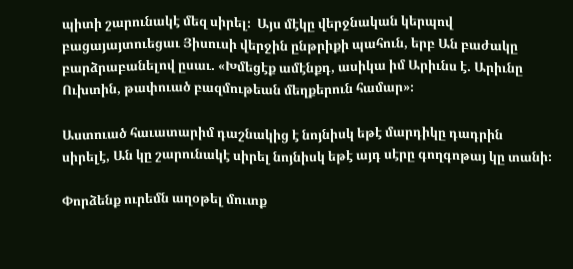պիտի շարունակէ մեզ սիրել։  Այս մէկը վերջնական կերպով բացայայտուեցաւ Յիսուսի վերջին ընթրիքի պահուն, երբ Ան բաժակը բարձրաբանելով ըսաւ. «Խմեցէք ամէնքդ, ասիկա իմ Արիւնս է. Արիւնը Ուխտին, թափուած բազմութեան մեղքերուն համար»։

Աստուած հաւատարիմ դաշնակից է նոյնիսկ եթէ մարդիկը դադրին սիրելէ, Ան կը շարունակէ սիրել նոյնիսկ եթէ այդ սէրը գողգոթայ կը տանի։

Փորձենք ուրեմն աղօթել մուտք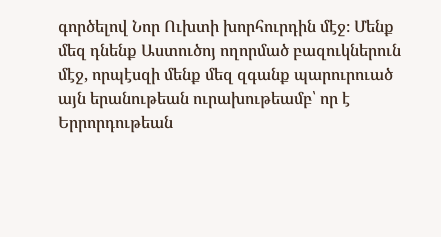գործելով Նոր Ուխտի խորհուրդին մէջ։ Մենք մեզ դնենք Աստուծոյ ողորմած բազուկներուն մէջ, որպէսզի մենք մեզ զգանք պարուրուած այն երանութեան ուրախութեամբ՝ որ է Երրորդութեան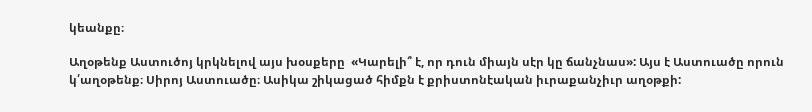կեանքը։

Աղօթենք Աստուծոյ կրկնելով այս խօսքերը  «Կարելի՞ է, որ դուն միայն սէր կը ճանչնաս»: Այս է Աստուածը որուն կ՛աղօթենք։ Սիրոյ Աստուածը։ Ասիկա շիկացած հիմքն է քրիստոնէական իւրաքանչիւր աղօթքի: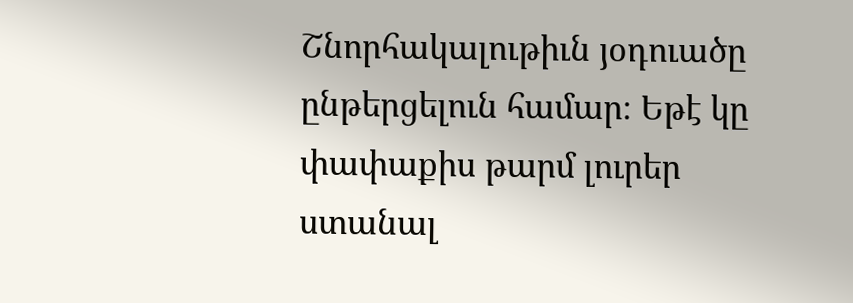Շնորհակալութիւն յօդուածը ընթերցելուն համար։ Եթէ կը փափաքիս թարմ լուրեր ստանալ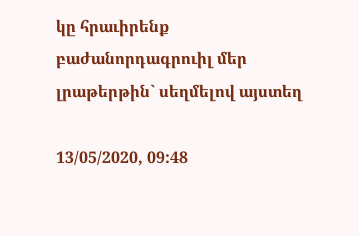կը հրաւիրենք բաժանորդագրուիլ մեր լրաթերթին` սեղմելով այստեղ

13/05/2020, 09:48